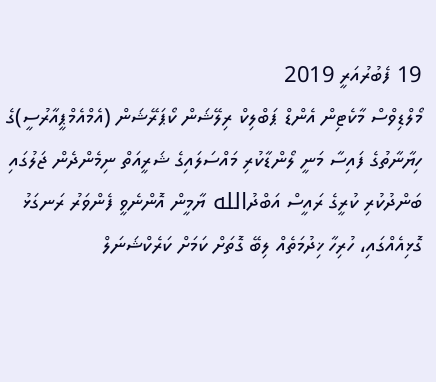19 ފެބުރުއަރީ 2019
މޯލްޑިވްސް މާކެޓިން އެންޑް ޕަބްލިކް ރިލޭޝަން ކޯޕަރޭޝަން (އެމްއެމްޕީއާރުސީ)ގެ ހިޔާނާތުގެ ފައިސާ މަނީ ލޯންޑާކުރި މައްސަލައިގެ ޝަރީއަތް ނިމެންދެން ޖަލުގައި ބަންދުކުރި ކުރީގެ ރައީސް އަބްދުالله ޔާމީން އޮންނެވީ ފެންވަރު ރަނގަޅު ގޮޅިއެއްގައި، ހުރިހާ ޚިދުމަތެއް ލިބޭ ގޮތަށް ކަމަށް ކަރެކްޝަނަލް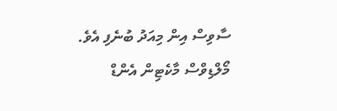ސާވިސް އިން މިއަދު ބުނެފި އެވެ.
މޯލްޑިވްސް މާކެޓިން އެންޑް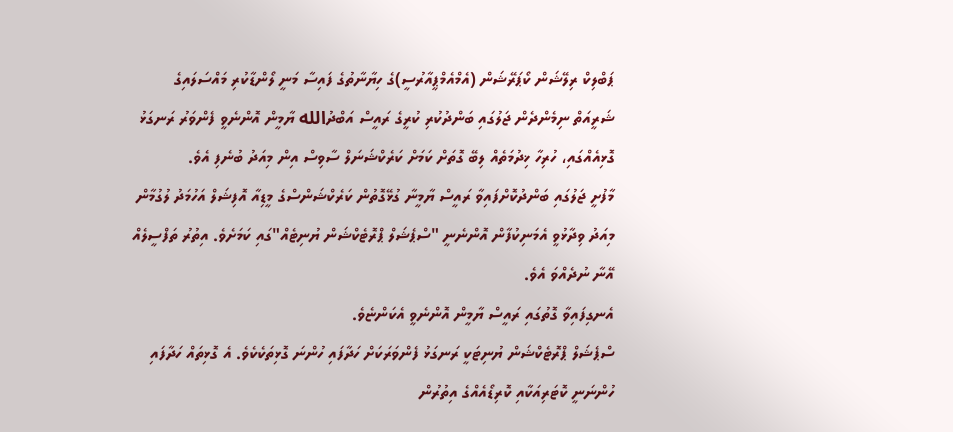ޕަބްލިކް ރިލޭޝަން ކޯޕަރޭޝަން (އެމްއެމްޕީއާރުސީ)ގެ ހިޔާނާތުގެ ފައިސާ މަނީ ލޯންޑާކުރި މައްސަލައިގެ ޝަރީއަތް ނިމެންދެން ޖަލުގައި ބަންދުކުރި ކުރީގެ ރައީސް އަބްދުالله ޔާމީން އޮންނެވީ ފެންވަރު ރަނގަޅު ގޮޅިއެއްގައި، ހުރިހާ ޚިދުމަތެއް ލިބޭ ގޮތަށް ކަމަށް ކަރެކްޝަނަލް ސާވިސް އިން މިއަދު ބުނެފި އެވެ.
މާފުށީ ޖަލުގައި ބަންދުކޮށްފައިވާ ރައީސް ޔާމީނާ ގުޅޭގޮތުން ކަރެކްޝަންސްގެ މީޑިއާ އޮފިޝަލް އަހުމަދު ލުގުމާން މިއަދު ވިދާޅުވީ އެމަނިކުފާން އޮންނެނީ "ސްޕެޝަލް ޕްރޮޓެކްޝަން ޔުނިޓެއް"ގައި ކަމަށެވެ. އިތުރު ތަފްސީލެއް އޭނާ ނުދެއްވަ އެވެ.
އެނގިފައިވާ ގޮތުގައި ރައީސް ޔާމީން އޮންނެވީ އެކަންޏެވެ.
ސްޕެޝަލް ޕްރޮޓެކްޝަން ޔުނިޓަކީ ރަނގަޅު ފެންވަރަކަށް ހަދާފައި ހުންނަ ގޮޅިތަކެކެވެ. އެ ގޮޅިތައް ހަދާފައި ހުންނަނީ ކޮޓަރިއަކާއި ކޮރިޑޯއެއްގެ އިތުރުން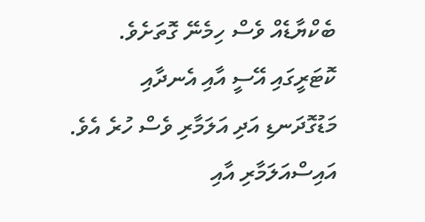ބެކްޔާޑެއް ވެސް ހިމެނޭ ގޮތަށެވެ. ކޮޓަރީގައި އޭސީ އާއި އެނދާއި މަޑުގޮދަނޑި އަދި އަލަމާރި ވެސް ހުރެ އެވެ. އައިސްއަލަމާރި އާއި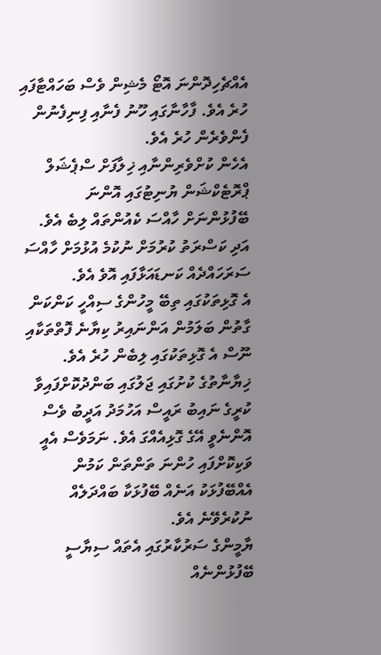އެއްޗެހިދޮންނަ އޮޓޯ މެޝިން ވެސް ބަހައްޓާފައި ހުރެ އެވެ. ފާހާނާގައި ހޫނު ފެނާއި ފިނިފެނުން ފެންވެރެން ހުރެ އެވެ.
އެހެން ކުށްވެރިންނާއި ޚިލާފަށް ސްޕެޝަލް ޕްރޮޓެކްޝަން ޔުނިޓުގައި އޮންނަ ބޭފުޅުންނަށް ހާއްސަ ކެއުންތައް ލިބެ އެވެ. އަދި ކަސްރަތު ކުރުމަށް ނުކުމެ އުޅުމަށް ހާއްސަ ސަރަހައްދެއް ކަނޑައަޅާފައި އޮވެ އެވެ.
އެ ގޮޅިތަކުގައި ތިބޭ މީހުންގެ ސިއްހީ ކަންކަން ގާތުން ބަލަމުން އަންނައިރު ކިޔާނެ ފޮތްތަކާއި ނޫސް އެ ގޮޅިތަކުގައި ލިބެން ހުރެ އެވެ.
ޚިޔާނާތުގެ ކުށުގައި ޖަލުގައި ބަންދުކޮށްފައިވާ ކުރީގެ ނައިބު ރައީސް އަހުމަދު އަދީބު ވެސް އޮންނެވީ އޭގެ ގޮޅިއެއްގަ އެވެ. ނަމަވެސް އެއީ ވަކިކޮށްފައި ހުންނަ ތަންތަން ކަމުން އެއްބޭފުޅަކު އަނެއް ބޭފުޅަކާ ބައްދަލެއް ނުކުރެވޭނެ އެވެ.
ޔާމީންގެ ސަރުކާރުގައި އެތައް ސިޔާސީ ބޭފުޅުންނެއް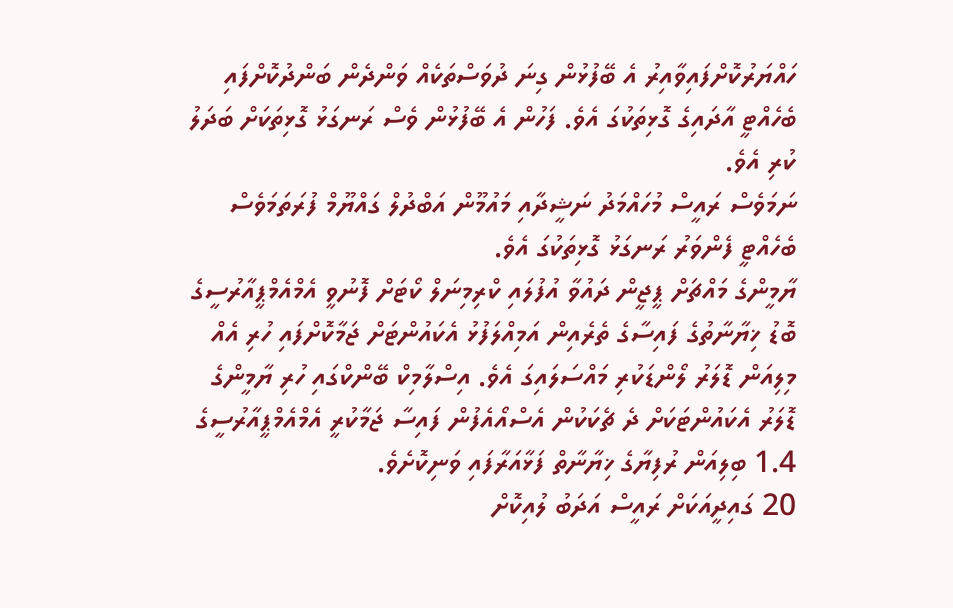ހައްޔަރުކޮށްފައިވާއިރު އެ ބޭފުޅުން ގިނަ ދުވަސްތަކެއް ވަންދެން ބަންދުކޮށްފައި ބެހެއްޓީ އާދައިގެ ގޮޅިތަކުގަ އެވެ. ފަހުން އެ ބޭފުޅުން ވެސް ރަނގަޅު ގޮޅިތަކަށް ބަދަލު ކުރި އެވެ.
ނަމަވެސް ރައީސް މުހައްމަދު ނަޝީދާއި މައުމޫން އަބްދުލް ގައްޔޫމް ފުރަތަމަވެސް ބެހެއްޓީ ފެންވަރު ރަނގަޅު ގޮޅިތަކުގަ އެވެ.
ޔާމީންގެ މައްޗަށް ޕީޖީން ދައުވާ އުފުލައި ކްރިމިނަލް ކޯޓަށް ފޮނުވީ އެމްއެމްޕީއާރުސީގެ ބޮޑު ޚިޔާނާތުގެ ފައިސާގެ ތެރެއިން އަމިއްލަފުޅު އެކައުންޓަށް ޖަމާކޮށްފައި ހުރި އެއް މިލިއަން ޑޮލަރު ލޯންޑަކުރި މައްސަލައިގަ އެވެ. އިސްލާމިކް ބޭންކްގައި ހުރި ޔާމީންގެ ޑޮލަރު އެކައުންޓަކަށް ދެ ޗެކަކުން އެސްއޯއެފުން ފައިސާ ޖަމާކުރީ އެމްއެމްޕީއާރުސީގެ 1.4 ބިލިއަން ރުފިޔާގެ ޚިޔާނާތް ފަޅާއަރާފައި ވަނިކޮށެވެ.
20 ގައިދީއަކަށް ރައީސް އަދަބު ލުއިކޮށް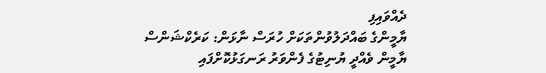ދެއްވައިފި
ޔާމީންގެ ބައްދަލުވުންތަކަށް ހުރަސް ނާޅަން: ކަރެކްޝަންސް
ޔާމީން ވެއްދީ ޔުނިޓުގެ ފެންވަރު ރަނގަޅުކޮށްފައި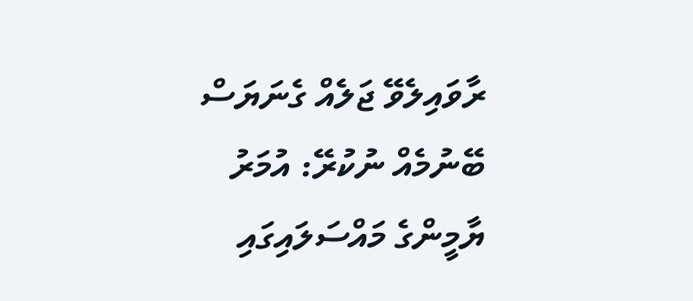ރާވައިލެވޭ ޖަލެއް ގެނަޔަސް ބޭނުމެއް ނުކުރޭ: އުމަރު
ޔާމީންގެ މައްސަލައިގައި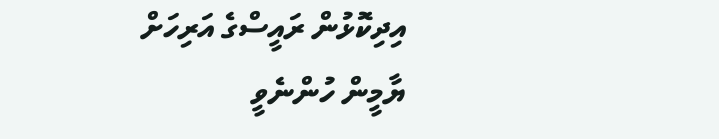އިދިކޮޅުން ރައީސްގެ އަރިހަށް
ޔާމީން ހުންނެވީ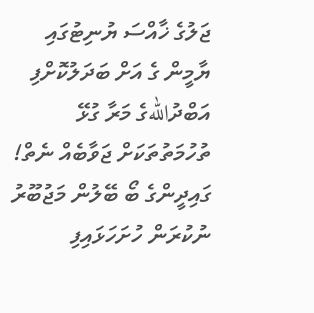ޖަލުގެ ޚާއްސަ ޔުނިޓުގައި
ޔާމީން ގެ އަށް ބަދަލުކޮށްފި
އަބްދުاللهގެ މަރާ ގުޅޭ ތުހުމަތުތަކަށް ޖަވާބެއް ނެތް!
ގައިދީންގެ ބޯ ބޭލުން މަޖުބޫރު ނުކުރަން ހުށަހަޅައިފި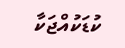ކުޑަކުއްޖަކާ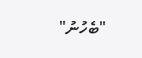"ބެހުނު"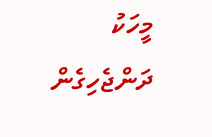މީހަކު ދަންޖެހިގެން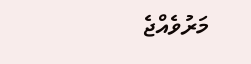މަރުވެއްޖެ